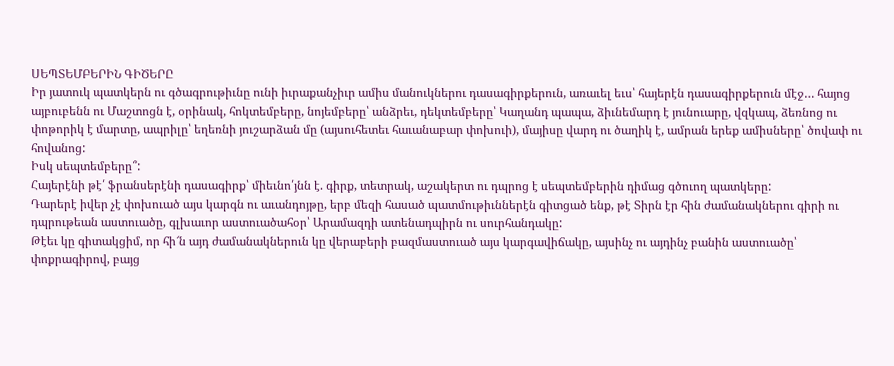ՍԵՊՏԵՄԲԵՐԻՆ ԳԻԾԵՐԸ
Իր յատուկ պատկերն ու գծագրութիւնը ունի իւրաքանչիւր ամիս մանուկներու դասագիրքերուն, առաւել եւս՝ հայերէն դասագիրքերուն մէջ… հայոց այբուբենն ու Մաշտոցն է, օրինակ, հոկտեմբերը, նոյեմբերը՝ անձրեւ, դեկտեմբերը՝ Կաղանդ պապա, ձիւնեմարդ է յունուարը, վզկապ, ձեռնոց ու փոթորիկ է մարտը, ապրիլը՝ եղեռնի յուշարձան մը (այսուհետեւ հաւանաբար փոխուի), մայիսը վարդ ու ծաղիկ է, ամրան երեք ամիսները՝ ծովափ ու հովանոց:
Իսկ սեպտեմբերը՞:
Հայերէնի թէ՛ ֆրանսերէնի դասագիրք՝ միեւնո՛յնն է. գիրք, տետրակ, աշակերտ ու դպրոց է սեպտեմբերին դիմաց գծուող պատկերը:
Դարերէ իվեր չէ փոխուած այս կարգն ու աւանդոյթը, երբ մեզի հասած պատմութիւններէն գիտցած ենք, թէ Տիրն էր հին ժամանակներու գիրի ու դպրութեան աստուածը, գլխաւոր աստուածահօր՝ Արամազդի ատենադպիրն ու սուրհանդակը:
Թէեւ կը գիտակցիմ, որ հի՜ն այդ ժամանակներուն կը վերաբերի բազմաստուած այս կարգավիճակը, այսինչ ու այդինչ բանին աստուածը՝ փոքրագիրով, բայց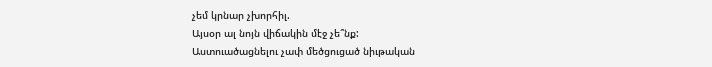չեմ կրնար չխորհիլ.
Այսօր ալ նոյն վիճակին մէջ չե՞նք:
Աստուածացնելու չափ մեծցուցած նիւթական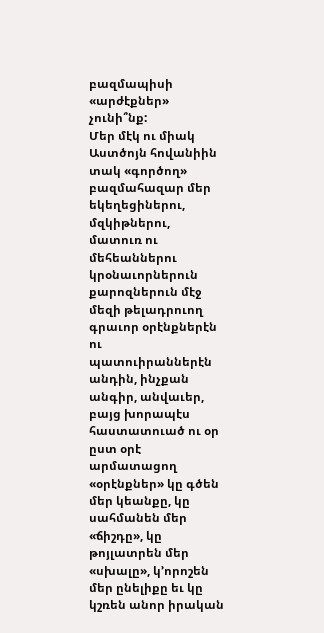բազմապիսի «արժէքներ» չունի՞նք:
Մեր մէկ ու միակ Աստծոյն հովանիին տակ «գործող» բազմահազար մեր եկեղեցիներու, մզկիթներու, մատուռ ու մեհեաններու կրօնաւորներուն քարոզներուն մէջ մեզի թելադրուող գրաւոր օրէնքներէն ու պատուիրաններէն անդին, ինչքան անգիր, անվաւեր, բայց խորապէս հաստատուած ու օր ըստ օրէ արմատացող «օրէնքներ» կը գծեն մեր կեանքը, կը սահմանեն մեր «ճիշդը», կը թոյլատրեն մեր «սխալը», կ՚որոշեն մեր ընելիքը եւ կը կշռեն անոր իրական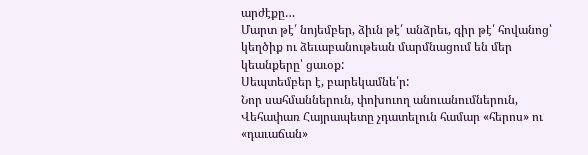արժէքը…
Մարտ թէ՛ նոյեմբեր, ձիւն թէ՛ անձրեւ, գիր թէ՛ հովանոց՝ կեղծիք ու ձեւաբանութեան մարմնացում են մեր կեանքերը՝ ցաւօք:
Սեպտեմբեր է, բարեկամնե՛ր:
Նոր սահմաններուն, փոխուող անուանումներուն, Վեհափառ Հայրապետը չդատելուն համար «հերոս» ու «դաւաճան»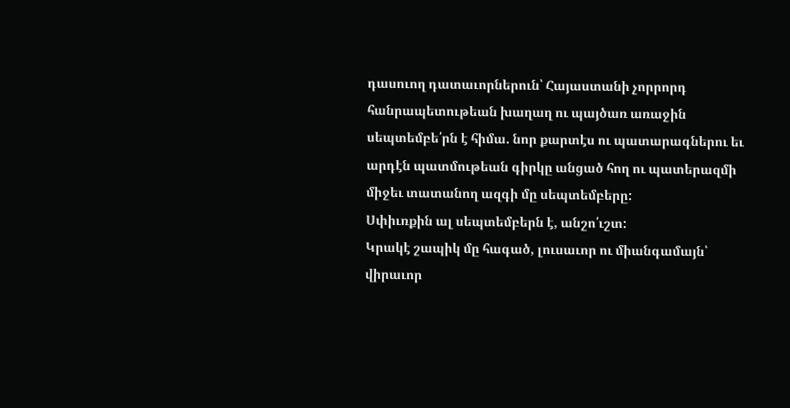դասուող դատաւորներուն՝ Հայաստանի չորրորդ հանրապետութեան խաղաղ ու պայծառ առաջին սեպտեմբե՛րն է հիմա. նոր քարտէս ու պատարագներու եւ արդէն պատմութեան գիրկը անցած հող ու պատերազմի միջեւ տատանող ազգի մը սեպտեմբերը:
Սփիւռքին ալ սեպտեմբերն է, անշո՛ւշտ:
Կրակէ շապիկ մը հագած, լուսաւոր ու միանգամայն՝ վիրաւոր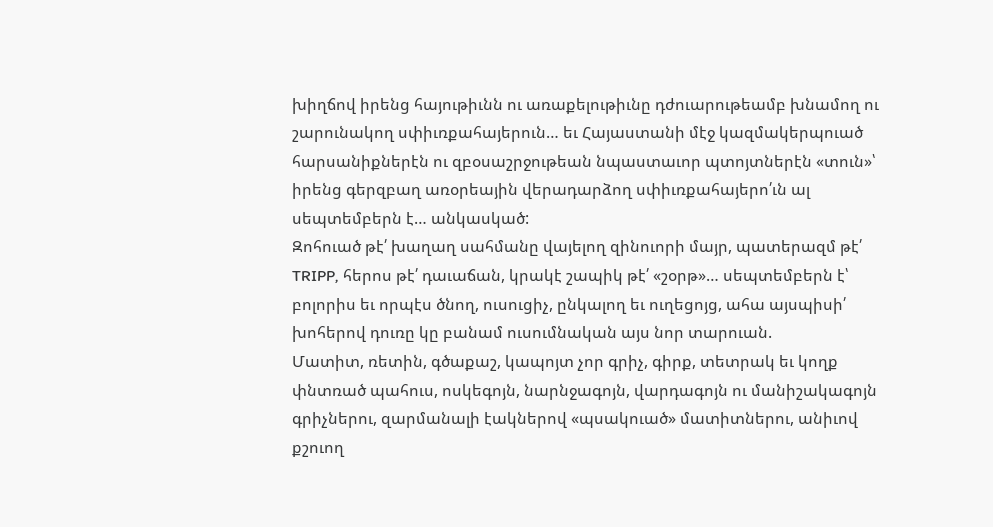խիղճով իրենց հայութիւնն ու առաքելութիւնը դժուարութեամբ խնամող ու շարունակող սփիւռքահայերուն… եւ Հայաստանի մէջ կազմակերպուած հարսանիքներէն ու զբօսաշրջութեան նպաստաւոր պտոյտներէն «տուն»՝ իրենց գերզբաղ առօրեային վերադարձող սփիւռքահայերո՛ւն ալ սեպտեմբերն է… անկասկած:
Զոհուած թէ՛ խաղաղ սահմանը վայելող զինուորի մայր, պատերազմ թէ՛ TRIPP, հերոս թէ՛ դաւաճան, կրակէ շապիկ թէ՛ «շօրթ»… սեպտեմբերն է՝ բոլորիս եւ որպէս ծնող, ուսուցիչ, ընկալող եւ ուղեցոյց, ահա այսպիսի՛ խոհերով դուռը կը բանամ ուսումնական այս նոր տարուան.
Մատիտ, ռետին, գծաքաշ, կապոյտ չոր գրիչ, գիրք, տետրակ եւ կողք փնտռած պահուս, ոսկեգոյն, նարնջագոյն, վարդագոյն ու մանիշակագոյն գրիչներու, զարմանալի էակներով «պսակուած» մատիտներու, անիւով քշուող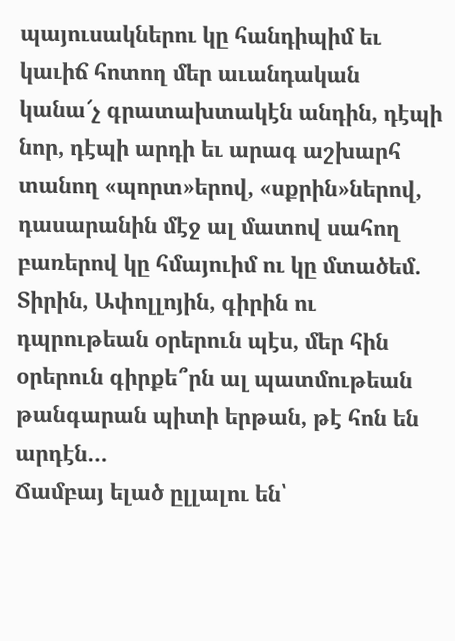պայուսակներու կը հանդիպիմ եւ կաւիճ հոտող մեր աւանդական կանա՜չ գրատախտակէն անդին, դէպի նոր, դէպի արդի եւ արագ աշխարհ տանող «պորտ»երով, «սքրին»ներով, դասարանին մէջ ալ մատով սահող բառերով կը հմայուիմ ու կը մտածեմ.
Տիրին, Ափոլլոյին, գիրին ու դպրութեան օրերուն պէս, մեր հին օրերուն գիրքե՞րն ալ պատմութեան թանգարան պիտի երթան, թէ հոն են արդէն…
Ճամբայ ելած ըլլալու են՝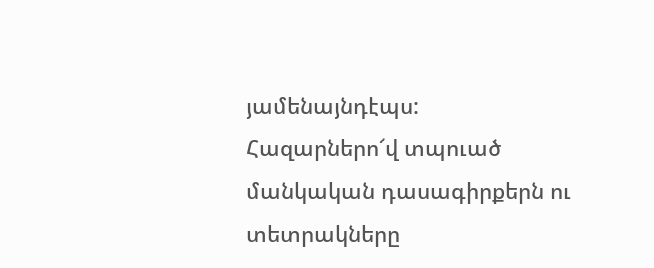յամենայնդէպս:
Հազարներո՜վ տպուած մանկական դասագիրքերն ու տետրակները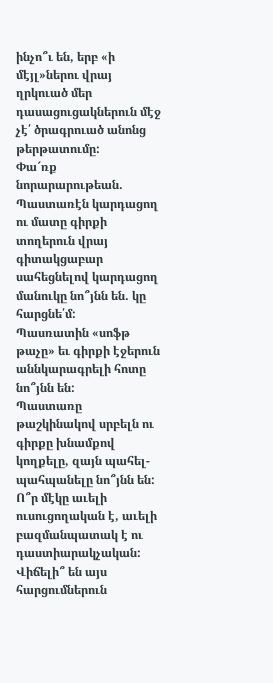ինչո՞ւ են, երբ «ի մէյլ»ներու վրայ ղրկուած մեր դասացուցակներուն մէջ չէ՛ ծրագրուած անոնց թերթատումը:
Փա՜ռք նորարարութեան.
Պաստառէն կարդացող ու մատը գիրքի տողերուն վրայ գիտակցաբար սահեցնելով կարդացող մանուկը նո՞յնն են. կը հարցնե՛մ:
Պասռատին «սոֆթ թաչը» եւ գիրքի էջերուն աննկարագրելի հոտը նո՞յնն են:
Պաստառը թաշկինակով սրբելն ու գիրքը խնամքով կողքելը, զայն պահել-պահպանելը նո՞յնն են:
Ո՞ր մէկը աւելի ուսուցողական է, աւելի բազմանպատակ է ու դաստիարակչական:
Վիճելի՞ են այս հարցումներուն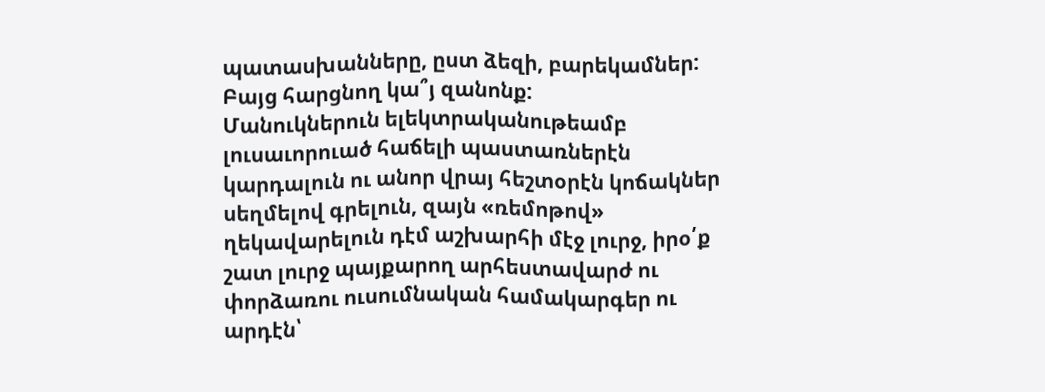պատասխանները, ըստ ձեզի, բարեկամներ:
Բայց հարցնող կա՞յ զանոնք:
Մանուկներուն ելեկտրականութեամբ լուսաւորուած հաճելի պաստառներէն կարդալուն ու անոր վրայ հեշտօրէն կոճակներ սեղմելով գրելուն, զայն «ռեմոթով» ղեկավարելուն դէմ աշխարհի մէջ լուրջ, իրօ՛ք շատ լուրջ պայքարող արհեստավարժ ու փորձառու ուսումնական համակարգեր ու արդէն՝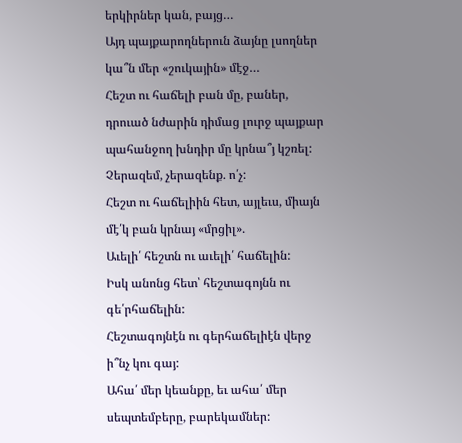երկիրներ կան, բայց…
Այդ պայքարողներուն ձայնը լսողներ կա՞ն մեր «շուկային» մէջ…
Հեշտ ու հաճելի բան մը, բաներ, դրուած նժարին դիմաց լուրջ պայքար պահանջող խնդիր մը կրնա՞յ կշռել:
Չերազեմ, չերազենք. ո՛չ:
Հեշտ ու հաճելիին հետ, այլեւս, միայն մէ՛կ բան կրնայ «մրցիլ».
Աւելի՛ հեշտն ու աւելի՛ հաճելին:
Իսկ անոնց հետ՝ հեշտագոյնն ու գե՛րհաճելին:
Հեշտագոյնէն ու գերհաճելիէն վերջ ի՞նչ կու գայ:
Ահա՛ մեր կեանքը, եւ ահա՛ մեր սեպտեմբերը, բարեկամներ: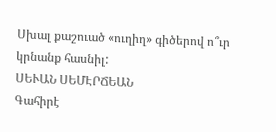Սխալ քաշուած «ուղիղ» գիծերով ո՞ւր կրնանք հասնիլ:
ՍԵՒԱՆ ՍԵՄԷՐՃԵԱՆ
Գահիրէ